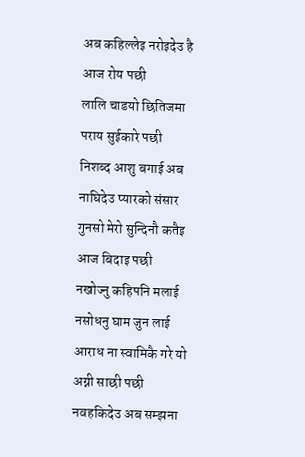अब कहिल्लेइ नरोइदेउ है आज रोय पछी
लालि चाडयो छितिजमा पराय सुईकारे पछी
निशब्द आशु बगाई अब नाघिदेउ प्यारको संसार
गुनसो मेरो सुन्दिनौ कतैइ आज बिदाइ पछी
नखोज्नु कहिपनि मलाई नसोधनु घाम जुन लाई
आराध ना स्वामिकै गरे यो अग्नी साछी पछी
नवहकिदेउ अब सम्झना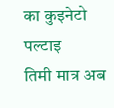का कुइनेटो पल्टाइ
तिमी मात्र अब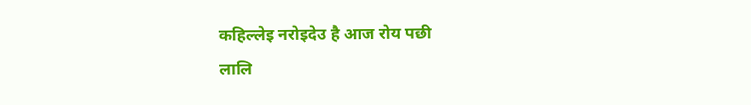कहिल्लेइ नरोइदेउ है आज रोय पछी
लालि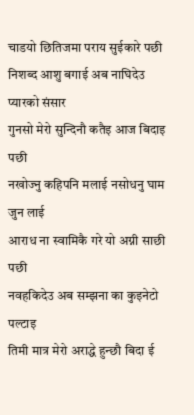चाडयो छितिजमा पराय सुईकारे पछी
निशब्द आशु बगाई अब नाघिदेउ प्यारको संसार
गुनसो मेरो सुन्दिनौ कतैइ आज बिदाइ पछी
नखोज्नु कहिपनि मलाई नसोधनु घाम जुन लाई
आराध ना स्वामिकै गरे यो अग्नी साछी पछी
नवहकिदेउ अब सम्झना का कुइनेटो पल्टाइ
तिमी मात्र मेरो अराद्धे हुन्छौ बिदा ई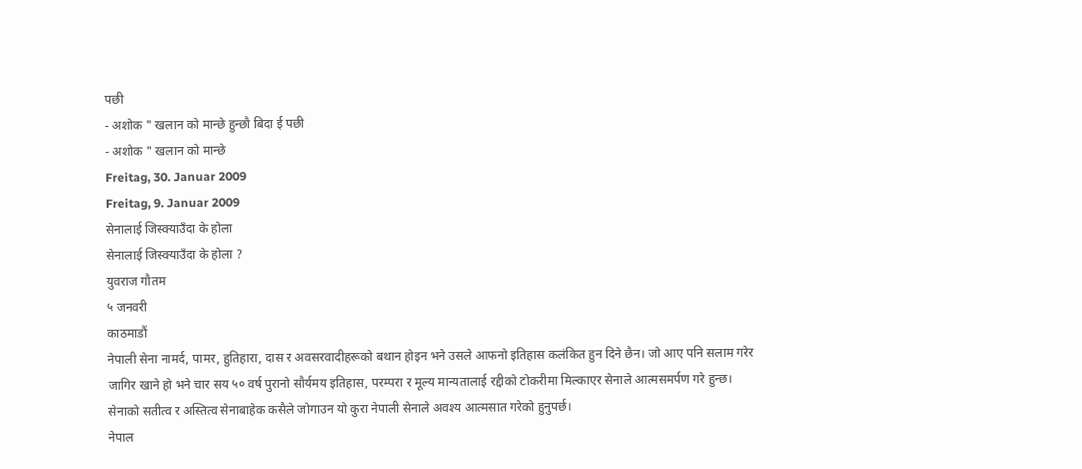पछी
- अशोक " खलान को मान्छे हुन्छौ बिदा ई पछी
- अशोक " खलान को मान्छे
Freitag, 30. Januar 2009
Freitag, 9. Januar 2009
सेनालाई जिस्क्याउँदा के होला
सेनालाई जिस्क्याउँदा के होला ?
युवराज गौतम
५ जनवरी
काठमाडौं
नेपाली सेना नामर्द, पामर, हुतिहारा, दास र अवसरवादीहरूको बथान होइन भने उसले आफनो इतिहास कलंकित हुन दिने छैन। जो आए पनि सलाम गरेर जागिर खाने हो भने चार सय ५० वर्ष पुरानो सौर्यमय इतिहास, परम्परा र मूल्य मान्यतालाई रद्दीको टोकरीमा मिल्काएर सेनाले आत्मसमर्पण गरे हुन्छ। सेनाको सतीत्व र अस्तित्व सेनाबाहेक कसैले जोगाउन यो कुरा नेपाली सेनाले अवश्य आत्मसात गरेको हुनुपर्छ।
नेपाल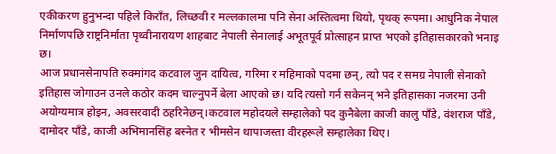एकीकरण हुनुभन्दा पहिले किराँत, लिच्छवी र मल्लकालमा पनि सेना अस्तित्वमा थियो, पृथक् रूपमा। आधुनिक नेपाल निर्माणपछि राष्ट्रनिर्माता पृथ्वीनारायण शाहबाट नेपाली सेनालाई अभूतपूर्व प्रोत्साहन प्राप्त भएको इतिहासकारको भनाइ छ।
आज प्रधानसेनापति रुक्मांगद कटवाल जुन दायित्व, गरिमा र महिमाको पदमा छन्, त्यो पद र समग्र नेपाली सेनाको इतिहास जोगाउन उनले कठोर कदम चाल्नुपर्ने बेला आएको छ। यदि त्यसो गर्न सकेनन् भने इतिहासका नजरमा उनी अयोग्यमात्र होइन, अवसरवादी ठहरिनेछन्।कटवाल महोदयले सम्हालेको पद कुनैबेला काजी कालु पाँडे, वंशराज पाँडे, दामोदर पाँडे, काजी अभिमानसिंह बस्नेत र भीमसेन थापाजस्ता वीरहरूले सम्हालेका थिए।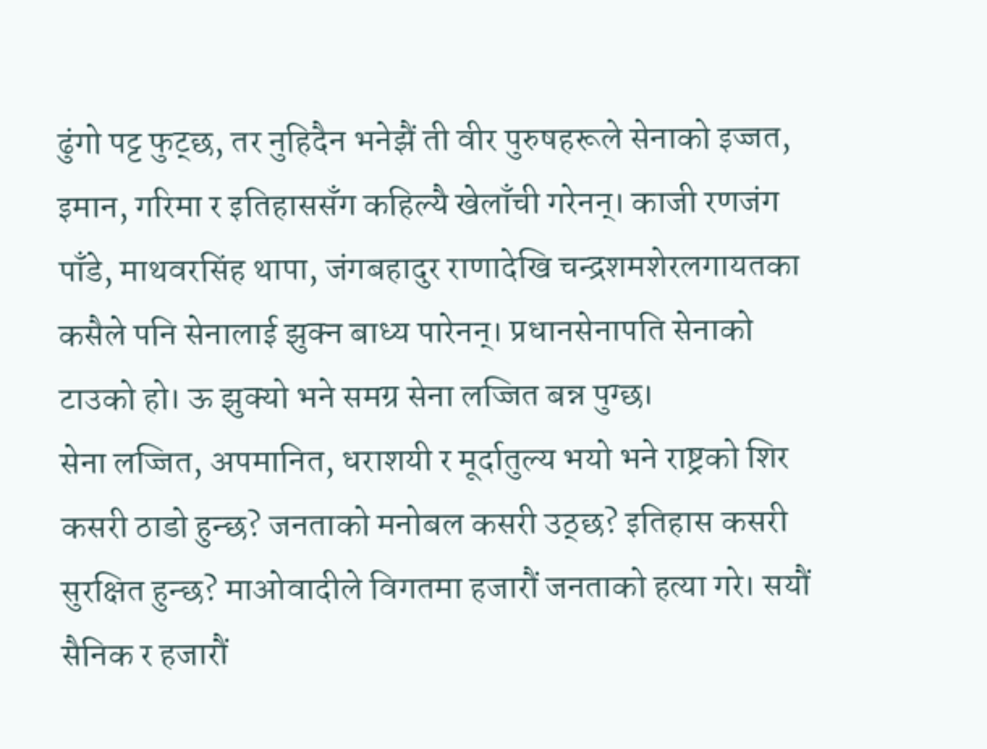ढुंगो पट्ट फुट्छ, तर नुहिदैन भनेझैं ती वीर पुरुषहरूले सेनाको इज्जत, इमान, गरिमा र इतिहाससँग कहिल्यै खेलाँची गरेनन्। काजी रणजंग पाँडे, माथवरसिंह थापा, जंगबहादुर राणादेखि चन्द्रशमशेरलगायतका कसैले पनि सेनालाई झुक्न बाध्य पारेनन्। प्रधानसेनापति सेनाको टाउको हो। ऊ झुक्यो भने समग्र सेना लज्जित बन्न पुग्छ।
सेना लज्जित, अपमानित, धराशयी र मूर्दातुल्य भयो भने राष्ट्रको शिर कसरी ठाडो हुन्छ? जनताको मनोबल कसरी उठ्छ? इतिहास कसरी सुरक्षित हुन्छ? माओवादीले विगतमा हजारौं जनताको हत्या गरे। सयौं सैनिक र हजारौं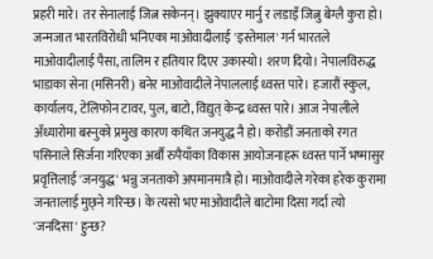प्रहरी मारे। तर सेनालाई जित्न सकेनन्। झुक्याएर मार्नु र लडाइँ जित्नु बेग्लै कुरा हो।
जन्मजात भारतविरोधी भनिएका माओवादीलाई 'इस्तेमाल' गर्न भारतले माओवादीलाई पैसा, तालिम र हतियार दिएर उकास्यो। शरण दियो। नेपालविरुद्ध भाडाका सेना (मसिनरी) बनेर माओवादीले नेपाललाई ध्वस्त पारे। हजारौं स्कुल, कार्यालय, टेलिफोन टावर, पुल, बाटो, विद्युत् केन्द्र ध्वस्त पारे। आज नेपालीले अँध्यारोमा बस्नुको प्रमुख कारण कथित जनयुद्ध नै हो। करोडौं जनताको रगत पसिनाले सिर्जना गरिएका अर्बौं रुपैयाँका विकास आयोजनाहरू ध्वस्त पार्ने भष्मासुर प्रवृत्तिलाई 'जनयुद्ध' भन्नु जनताको अपमानमात्रै हो। माओवादीले गरेका हरेक कुरामा जनतालाई मुछ्ने गरिन्छ। के त्यसो भए माओवादीले बाटोमा दिसा गर्दा त्यो 'जनदिसा' हुन्छ?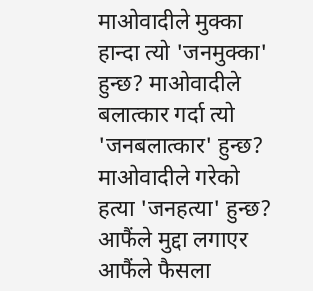माओवादीले मुक्का हान्दा त्यो 'जनमुक्का' हुन्छ? माओवादीले बलात्कार गर्दा त्यो 'जनबलात्कार' हुन्छ? माओवादीले गरेको हत्या 'जनहत्या' हुन्छ? आफैंले मुद्दा लगाएर आफैंले फैसला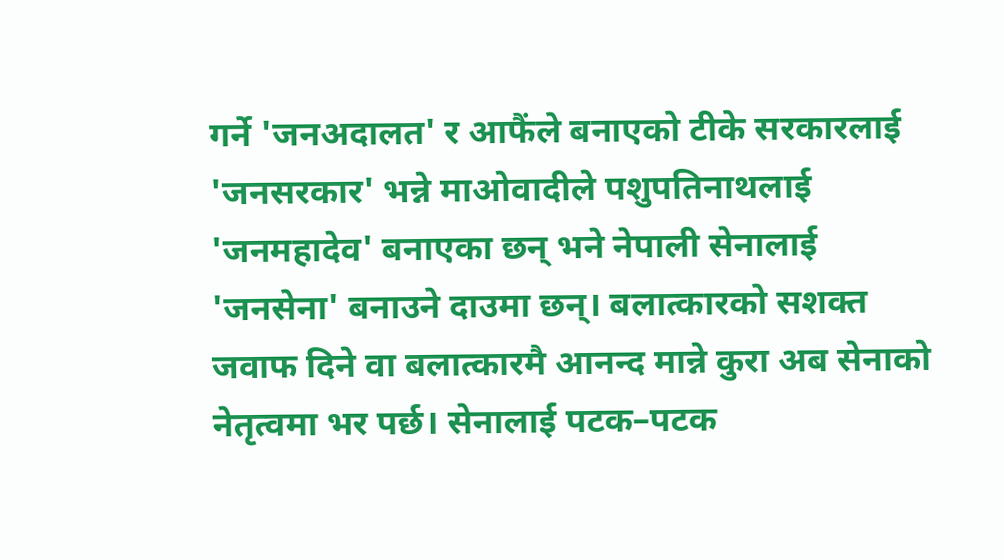गर्ने 'जनअदालत' र आफैंले बनाएको टीके सरकारलाई 'जनसरकार' भन्ने माओवादीले पशुपतिनाथलाई 'जनमहादेव' बनाएका छन् भने नेपाली सेनालाई 'जनसेना' बनाउने दाउमा छन्। बलात्कारको सशक्त जवाफ दिने वा बलात्कारमै आनन्द मान्ने कुरा अब सेनाको नेतृत्वमा भर पर्छ। सेनालाई पटक–पटक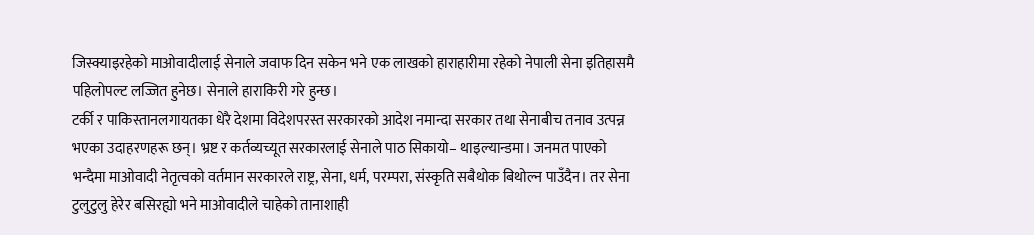जिस्क्याइरहेको माओवादीलाई सेनाले जवाफ दिन सकेन भने एक लाखको हाराहारीमा रहेको नेपाली सेना इतिहासमै पहिलोपल्ट लज्जित हुनेछ। सेनाले हाराकिरी गरे हुन्छ।
टर्की र पाकिस्तानलगायतका धेरै देशमा विदेशपरस्त सरकारको आदेश नमान्दा सरकार तथा सेनाबीच तनाव उत्पन्न भएका उदाहरणहरू छन्। भ्रष्ट र कर्तव्यच्यूत सरकारलाई सेनाले पाठ सिकायो– थाइल्यान्डमा। जनमत पाएको भन्दैमा माओवादी नेतृत्वको वर्तमान सरकारले राष्ट्र, सेना, धर्म, परम्परा, संस्कृति सबैथोक बिथोल्न पाउँदैन। तर सेना टुलुटुलु हेरेर बसिरह्यो भने माओवादीले चाहेको तानाशाही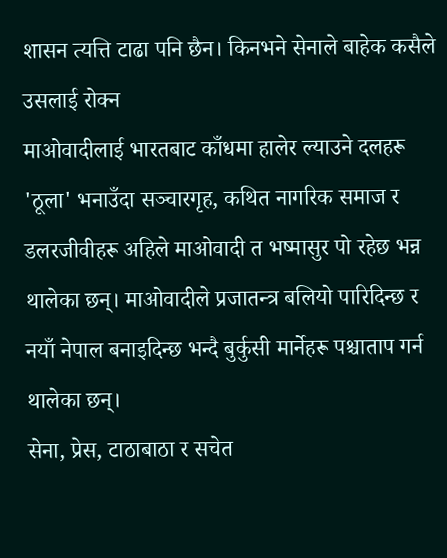शासन त्यत्ति टाढा पनि छैन। किनभने सेनाले बाहेक कसैले उसलाई रोक्न
माओवादीलाई भारतबाट काँधमा हालेर ल्याउने दलहरू 'ठूला' भनाउँदा सञ्चारगृह, कथित नागरिक समाज र डलरजीवीहरू अहिले माओवादी त भष्मासुर पो रहेछ भन्न थालेका छन्। माओवादीले प्रजातन्त्र बलियो पारिदिन्छ र नयाँ नेपाल बनाइदिन्छ भन्दै बुर्कुसी मार्नेहरू पश्चाताप गर्न थालेका छन्।
सेना, प्रेस, टाठाबाठा र सचेत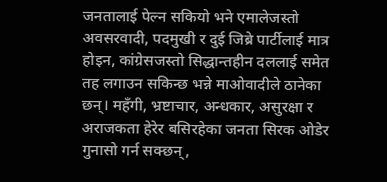जनतालाई पेल्न सकियो भने एमालेजस्तो अवसरवादी, पदमुखी र दुई जिब्रे पार्टीलाई मात्र होइन, कांग्रेसजस्तो सिद्धान्तहीन दललाई समेत तह लगाउन सकिन्छ भन्ने माओवादीले ठानेका छन्। महँगी, भ्रष्टाचार, अन्धकार, असुरक्षा र अराजकता हेरेर बसिरहेका जनता सिरक ओडेर गुनासो गर्न सक्छन्,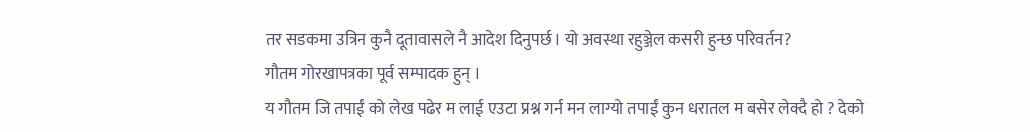तर सडकमा उत्रिन कुनै दूतावासले नै आदेश दिनुपर्छ। यो अवस्था रहुञ्जेल कसरी हुन्छ परिवर्तन?
गौतम गोरखापत्रका पूर्व सम्पादक हुन् ।
य गौतम जि तपाईं को लेख पढेर म लाई एउटा प्रश्न गर्न मन लाग्यो तपाईं कुन धरातल म बसेर लेक्दै हो ? देको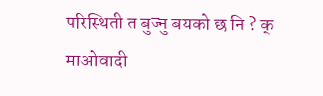परिस्थिती त बुज्नु बयको छ नि ? क् माओवादी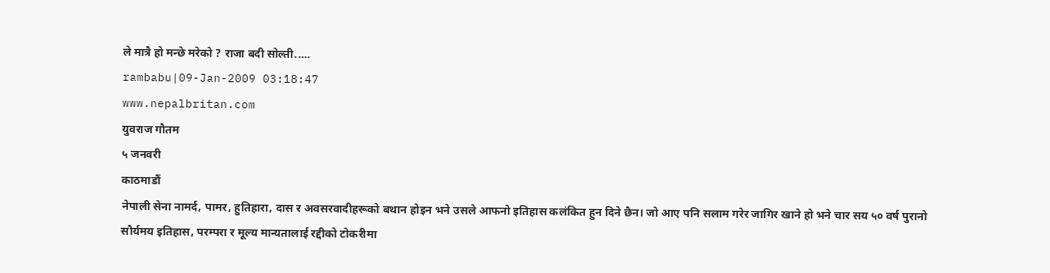ले मात्रै हो मन्छे मरेको ? राजा बदी सोल्ती.....
rambabu|09-Jan-2009 03:18:47
www.nepalbritan.com
युवराज गौतम
५ जनवरी
काठमाडौं
नेपाली सेना नामर्द, पामर, हुतिहारा, दास र अवसरवादीहरूको बथान होइन भने उसले आफनो इतिहास कलंकित हुन दिने छैन। जो आए पनि सलाम गरेर जागिर खाने हो भने चार सय ५० वर्ष पुरानो सौर्यमय इतिहास, परम्परा र मूल्य मान्यतालाई रद्दीको टोकरीमा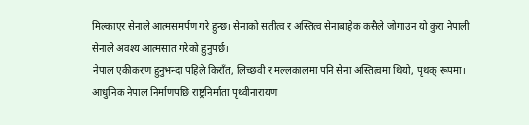मिल्काएर सेनाले आत्मसमर्पण गरे हुन्छ। सेनाको सतीत्व र अस्तित्व सेनाबाहेक कसैले जोगाउन यो कुरा नेपाली सेनाले अवश्य आत्मसात गरेको हुनुपर्छ।
नेपाल एकीकरण हुनुभन्दा पहिले किराँत, लिच्छवी र मल्लकालमा पनि सेना अस्तित्वमा थियो, पृथक् रूपमा। आधुनिक नेपाल निर्माणपछि राष्ट्रनिर्माता पृथ्वीनारायण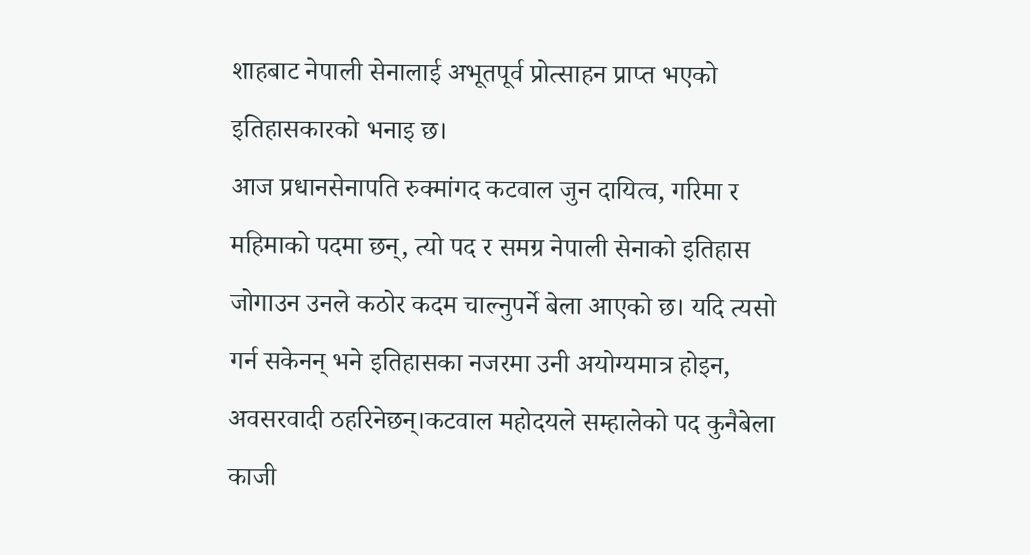शाहबाट नेपाली सेनालाई अभूतपूर्व प्रोत्साहन प्राप्त भएको इतिहासकारको भनाइ छ।
आज प्रधानसेनापति रुक्मांगद कटवाल जुन दायित्व, गरिमा र महिमाको पदमा छन्, त्यो पद र समग्र नेपाली सेनाको इतिहास जोगाउन उनले कठोर कदम चाल्नुपर्ने बेला आएको छ। यदि त्यसो गर्न सकेनन् भने इतिहासका नजरमा उनी अयोग्यमात्र होइन, अवसरवादी ठहरिनेछन्।कटवाल महोदयले सम्हालेको पद कुनैबेला काजी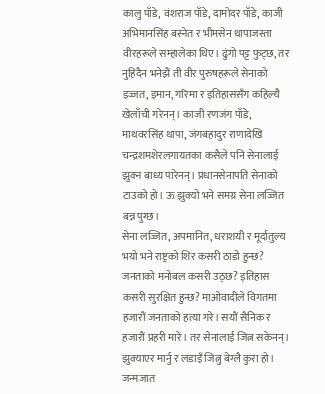कालु पाँडे, वंशराज पाँडे, दामोदर पाँडे, काजी अभिमानसिंह बस्नेत र भीमसेन थापाजस्ता वीरहरूले सम्हालेका थिए। ढुंगो पट्ट फुट्छ, तर नुहिदैन भनेझैं ती वीर पुरुषहरूले सेनाको इज्जत, इमान, गरिमा र इतिहाससँग कहिल्यै खेलाँची गरेनन्। काजी रणजंग पाँडे, माथवरसिंह थापा, जंगबहादुर राणादेखि चन्द्रशमशेरलगायतका कसैले पनि सेनालाई झुक्न बाध्य पारेनन्। प्रधानसेनापति सेनाको टाउको हो। ऊ झुक्यो भने समग्र सेना लज्जित बन्न पुग्छ।
सेना लज्जित, अपमानित, धराशयी र मूर्दातुल्य भयो भने राष्ट्रको शिर कसरी ठाडो हुन्छ? जनताको मनोबल कसरी उठ्छ? इतिहास कसरी सुरक्षित हुन्छ? माओवादीले विगतमा हजारौं जनताको हत्या गरे। सयौं सैनिक र हजारौं प्रहरी मारे। तर सेनालाई जित्न सकेनन्। झुक्याएर मार्नु र लडाइँ जित्नु बेग्लै कुरा हो।
जन्मजात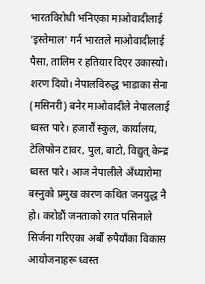भारतविरोधी भनिएका माओवादीलाई 'इस्तेमाल' गर्न भारतले माओवादीलाई पैसा, तालिम र हतियार दिएर उकास्यो। शरण दियो। नेपालविरुद्ध भाडाका सेना (मसिनरी) बनेर माओवादीले नेपाललाई ध्वस्त पारे। हजारौं स्कुल, कार्यालय, टेलिफोन टावर, पुल, बाटो, विद्युत् केन्द्र ध्वस्त पारे। आज नेपालीले अँध्यारोमा बस्नुको प्रमुख कारण कथित जनयुद्ध नै हो। करोडौं जनताको रगत पसिनाले सिर्जना गरिएका अर्बौं रुपैयाँका विकास आयोजनाहरू ध्वस्त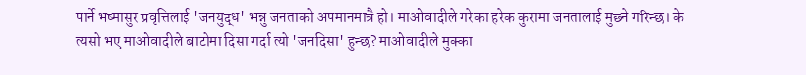पार्ने भष्मासुर प्रवृत्तिलाई 'जनयुद्ध' भन्नु जनताको अपमानमात्रै हो। माओवादीले गरेका हरेक कुरामा जनतालाई मुछ्ने गरिन्छ। के त्यसो भए माओवादीले बाटोमा दिसा गर्दा त्यो 'जनदिसा' हुन्छ? माओवादीले मुक्का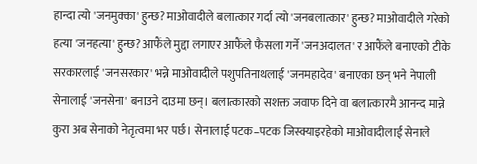हान्दा त्यो 'जनमुक्का' हुन्छ? माओवादीले बलात्कार गर्दा त्यो 'जनबलात्कार' हुन्छ? माओवादीले गरेको हत्या 'जनहत्या' हुन्छ? आफैंले मुद्दा लगाएर आफैंले फैसला गर्ने 'जनअदालत' र आफैंले बनाएको टीके सरकारलाई 'जनसरकार' भन्ने माओवादीले पशुपतिनाथलाई 'जनमहादेव' बनाएका छन् भने नेपाली सेनालाई 'जनसेना' बनाउने दाउमा छन्। बलात्कारको सशक्त जवाफ दिने वा बलात्कारमै आनन्द मान्ने कुरा अब सेनाको नेतृत्वमा भर पर्छ। सेनालाई पटक–पटक जिस्क्याइरहेको माओवादीलाई सेनाले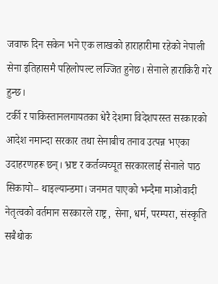जवाफ दिन सकेन भने एक लाखको हाराहारीमा रहेको नेपाली सेना इतिहासमै पहिलोपल्ट लज्जित हुनेछ। सेनाले हाराकिरी गरे हुन्छ।
टर्की र पाकिस्तानलगायतका धेरै देशमा विदेशपरस्त सरकारको आदेश नमान्दा सरकार तथा सेनाबीच तनाव उत्पन्न भएका उदाहरणहरू छन्। भ्रष्ट र कर्तव्यच्यूत सरकारलाई सेनाले पाठ सिकायो– थाइल्यान्डमा। जनमत पाएको भन्दैमा माओवादी नेतृत्वको वर्तमान सरकारले राष्ट्र, सेना, धर्म, परम्परा, संस्कृति सबैथोक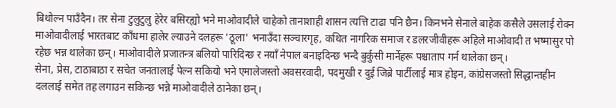बिथोल्न पाउँदैन। तर सेना टुलुटुलु हेरेर बसिरह्यो भने माओवादीले चाहेको तानाशाही शासन त्यत्ति टाढा पनि छैन। किनभने सेनाले बाहेक कसैले उसलाई रोक्न
माओवादीलाई भारतबाट काँधमा हालेर ल्याउने दलहरू 'ठूला' भनाउँदा सञ्चारगृह, कथित नागरिक समाज र डलरजीवीहरू अहिले माओवादी त भष्मासुर पो रहेछ भन्न थालेका छन्। माओवादीले प्रजातन्त्र बलियो पारिदिन्छ र नयाँ नेपाल बनाइदिन्छ भन्दै बुर्कुसी मार्नेहरू पश्चाताप गर्न थालेका छन्।
सेना, प्रेस, टाठाबाठा र सचेत जनतालाई पेल्न सकियो भने एमालेजस्तो अवसरवादी, पदमुखी र दुई जिब्रे पार्टीलाई मात्र होइन, कांग्रेसजस्तो सिद्धान्तहीन दललाई समेत तह लगाउन सकिन्छ भन्ने माओवादीले ठानेका छन्।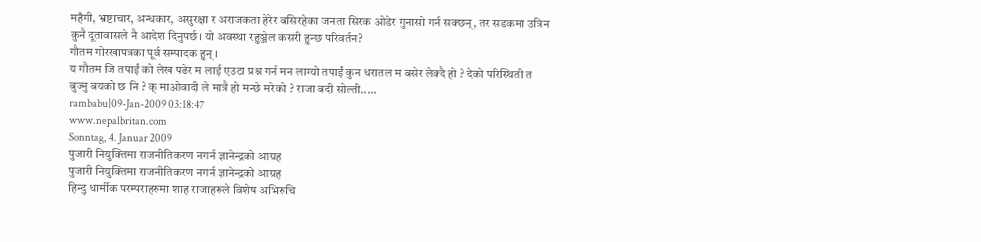महँगी, भ्रष्टाचार, अन्धकार, असुरक्षा र अराजकता हेरेर बसिरहेका जनता सिरक ओडेर गुनासो गर्न सक्छन्, तर सडकमा उत्रिन कुनै दूतावासले नै आदेश दिनुपर्छ। यो अवस्था रहुञ्जेल कसरी हुन्छ परिवर्तन?
गौतम गोरखापत्रका पूर्व सम्पादक हुन् ।
य गौतम जि तपाईं को लेख पढेर म लाई एउटा प्रश्न गर्न मन लाग्यो तपाईं कुन धरातल म बसेर लेक्दै हो ? देको परिस्थिती त बुज्नु बयको छ नि ? क् माओवादी ले मात्रै हो मन्छे मरेको ? राजा बदी सोल्ती.....
rambabu|09-Jan-2009 03:18:47
www.nepalbritan.com
Sonntag, 4. Januar 2009
पुजारी नियुक्तिमा राजनीतिकरण नगर्न ज्ञानेन्द्रको आग्रह
पुजारी नियुक्तिमा राजनीतिकरण नगर्न ज्ञानेन्द्रको आग्रह
हिन्दु धार्मीक परम्पराहरुमा शाह राजाहरूले विशेष अभिरुचि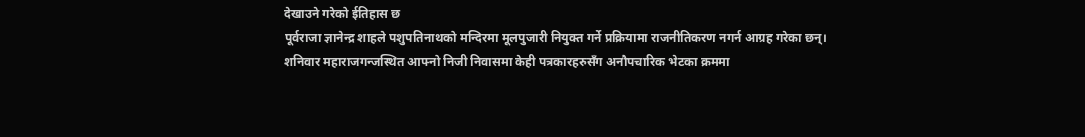देखाउने गरेको ईतिहास छ
पूर्वराजा ज्ञानेन्द्र शाहले पशुपतिनाथको मन्दिरमा मूलपुजारी नियुक्त गर्ने प्रक्रियामा राजनीतिकरण नगर्न आग्रह गरेका छन्।
शनिवार महाराजगन्जस्थित आफ्नो निजी निवासमा केही पत्रकारहरुसँग अनौपचारिक भेटका क्रममा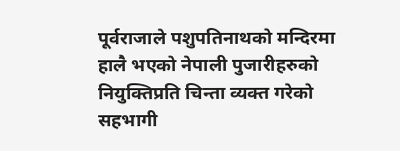पूर्वराजाले पशुपतिनाथको मन्दिरमा हालै भएको नेपाली पुजारीहरुको नियुक्तिप्रति चिन्ता व्यक्त गरेको सहभागी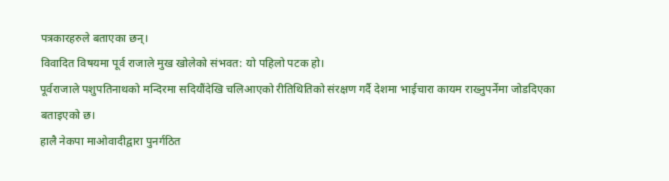पत्रकारहरुले बताएका छन्।
विवादित विषयमा पूर्व राजाले मुख खोलेको संभवत: यो पहिलो पटक हो।
पूर्वराजाले पशुपतिनाथको मन्दिरमा सदियौंदेखि चलिआएको रीतिथितिको संरक्षण गर्दै देशमा भाईचारा कायम राख्नुपर्नेमा जोडदिएका बताइएको छ।
हालै नेकपा माओवादीद्वारा पुनर्गठित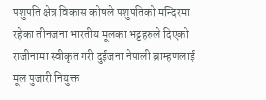पशुपति क्षेत्र विकास कोषले पशुपतिको मन्दिरमा रहेका तीनजना भारतीय मूलका भट्टहरुले दिएको राजीनामा स्वीकृत गरी दुईजना नेपाली ब्राम्हणलाई मूल पुजारी नियुक्त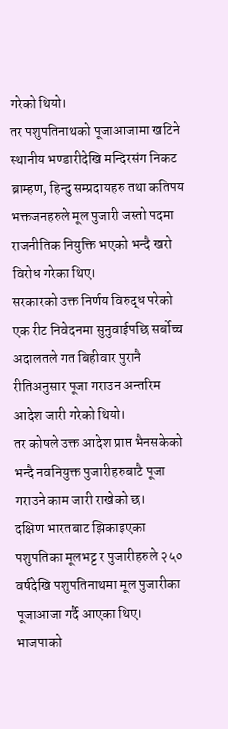गरेको थियो।
तर पशुपतिनाथको पूजाआजामा खटिने स्थानीय भण्डारीदेखि मन्दिरसंग निकट ब्राम्हण, हिन्दु सम्प्रदायहरु तथा कतिपय भक्तजनहरुले मूल पुजारी जस्तो पदमा राजनीतिक नियुक्ति भएको भन्दै खरो विरोध गरेका थिए।
सरकारको उक्त निर्णय विरुद्ध परेको एक रीट निवेदनमा सुनुवाईपछि सर्बोच्च अदालतले गत बिहीवार पुरानै रीतिअनुसार पूजा गराउन अन्तरिम आदेश जारी गरेको थियो।
तर कोषले उक्त आदेश प्राप्त भैनसकेको भन्दै नवनियुक्त पुजारीहरुबाटै पूजा गराउने काम जारी राखेको छ।
दक्षिण भारतबाट झिकाइएका पशुपतिका मूलभट्ट र पुजारीहरुले २५० वर्षदेखि पशुपतिनाथमा मूल पुजारीका पूजाआजा गर्दै आएका थिए।
भाजपाको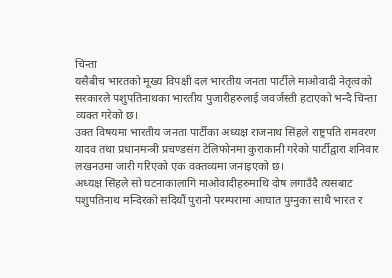चिन्ता
यसैबीच भारतको मूख्य विपक्षी दल भारतीय जनता पार्टीले माओवादी नेतृत्वको सरकारले पशुपतिनाथका भारतीय पुजारीहरुलाई जवर्जस्ती हटाएको भन्दै चिन्ता व्यक्त गरेको छ।
उक्त विषयमा भारतीय जनता पार्टीका अध्यक्ष राजनाथ सिंहले राष्ट्रपति रामवरण यादव तथा प्रधानमन्त्री प्रचण्डसंग टेलिफोनमा कुराकानी गरेको पार्टीद्वारा शनिवार लखनउमा जारी गरिएको एक वक्तव्यमा जनाइएको छ।
अध्यक्ष सिंहले सो घटनाकालागि माओवादीहरुमाथि दोष लगाउँदै त्यसबाट पशुपतिनाथ मन्दिरको सदियौं पुरानो परम्परामा आघात पुग्नुका साथै भारत र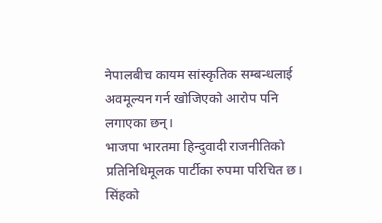नेपालबीच कायम सांस्कृतिक सम्बन्धलाई अवमूल्यन गर्न खोजिएको आरोप पनि लगाएका छन्।
भाजपा भारतमा हिन्दुवादी राजनीतिको प्रतिनिधिमूलक पार्टीका रुपमा परिचित छ।
सिंहको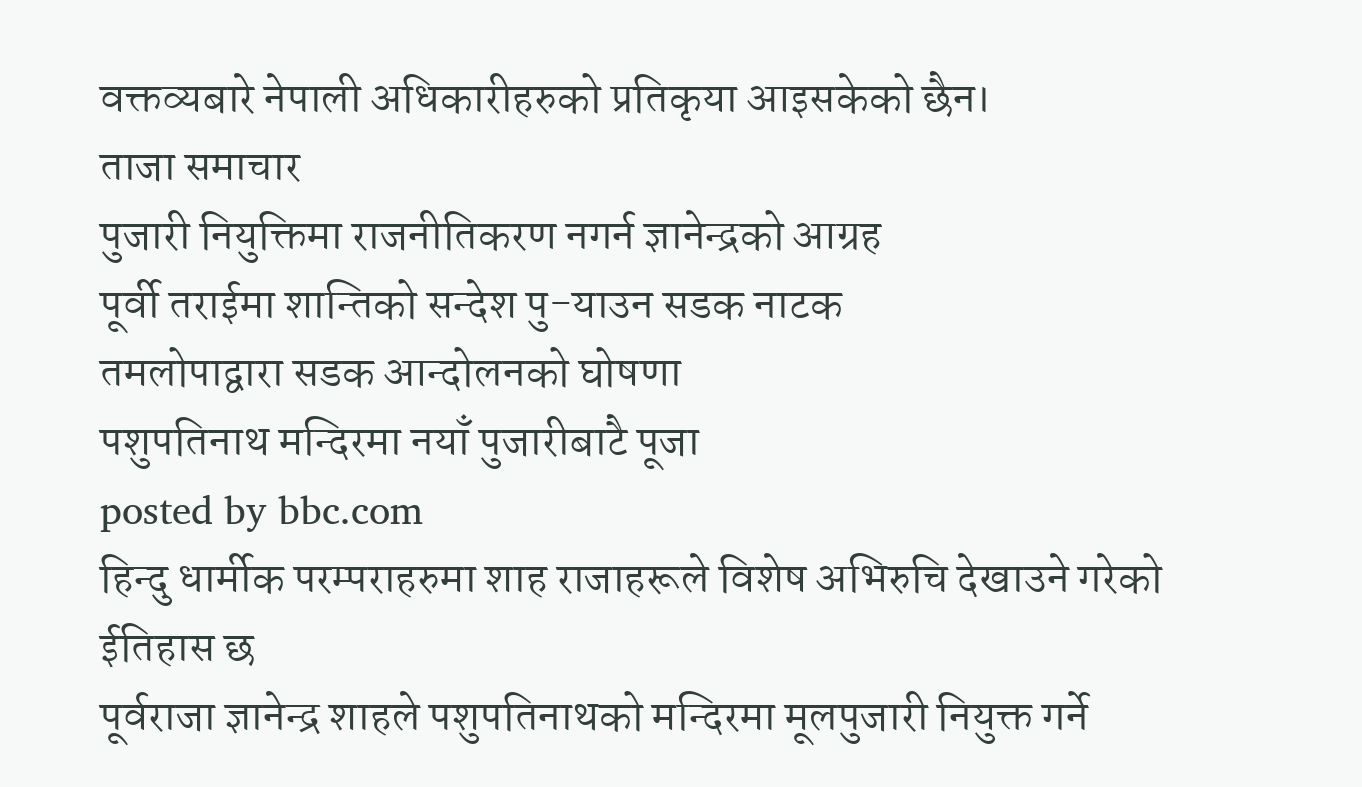वक्तव्यबारे नेपाली अधिकारीहरुको प्रतिकृया आइसकेको छैन।
ताजा समाचार
पुजारी नियुक्तिमा राजनीतिकरण नगर्न ज्ञानेन्द्रको आग्रह
पूर्वी तराईमा शान्तिको सन्देश पु-याउन सडक नाटक
तमलोपाद्वारा सडक आन्दोलनको घोषणा
पशुपतिनाथ मन्दिरमा नयाँ पुजारीबाटै पूजा
posted by bbc.com
हिन्दु धार्मीक परम्पराहरुमा शाह राजाहरूले विशेष अभिरुचि देखाउने गरेको ईतिहास छ
पूर्वराजा ज्ञानेन्द्र शाहले पशुपतिनाथको मन्दिरमा मूलपुजारी नियुक्त गर्ने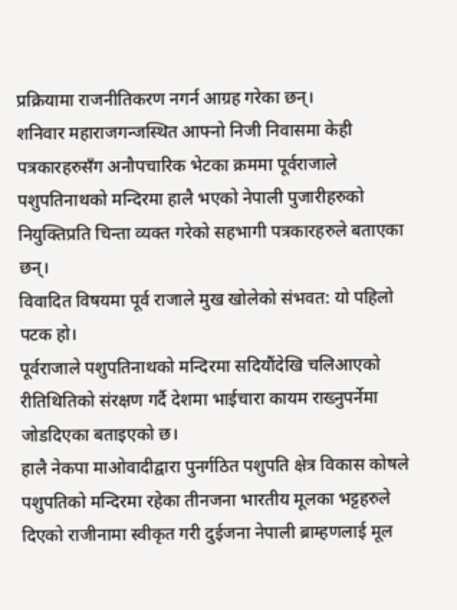प्रक्रियामा राजनीतिकरण नगर्न आग्रह गरेका छन्।
शनिवार महाराजगन्जस्थित आफ्नो निजी निवासमा केही पत्रकारहरुसँग अनौपचारिक भेटका क्रममा पूर्वराजाले पशुपतिनाथको मन्दिरमा हालै भएको नेपाली पुजारीहरुको नियुक्तिप्रति चिन्ता व्यक्त गरेको सहभागी पत्रकारहरुले बताएका छन्।
विवादित विषयमा पूर्व राजाले मुख खोलेको संभवत: यो पहिलो पटक हो।
पूर्वराजाले पशुपतिनाथको मन्दिरमा सदियौंदेखि चलिआएको रीतिथितिको संरक्षण गर्दै देशमा भाईचारा कायम राख्नुपर्नेमा जोडदिएका बताइएको छ।
हालै नेकपा माओवादीद्वारा पुनर्गठित पशुपति क्षेत्र विकास कोषले पशुपतिको मन्दिरमा रहेका तीनजना भारतीय मूलका भट्टहरुले दिएको राजीनामा स्वीकृत गरी दुईजना नेपाली ब्राम्हणलाई मूल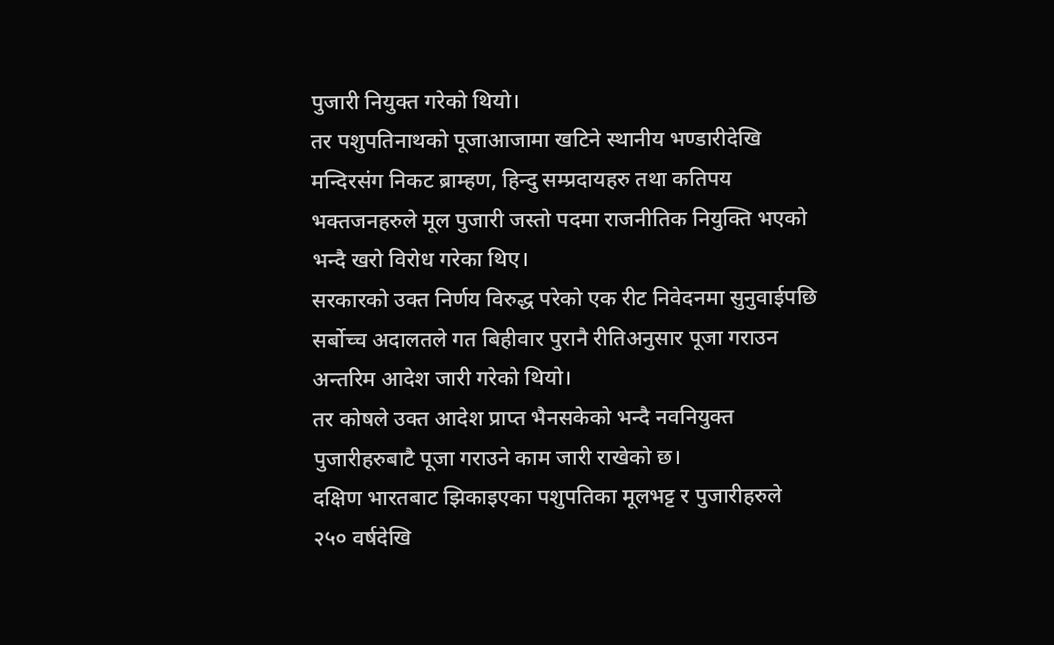पुजारी नियुक्त गरेको थियो।
तर पशुपतिनाथको पूजाआजामा खटिने स्थानीय भण्डारीदेखि मन्दिरसंग निकट ब्राम्हण, हिन्दु सम्प्रदायहरु तथा कतिपय भक्तजनहरुले मूल पुजारी जस्तो पदमा राजनीतिक नियुक्ति भएको भन्दै खरो विरोध गरेका थिए।
सरकारको उक्त निर्णय विरुद्ध परेको एक रीट निवेदनमा सुनुवाईपछि सर्बोच्च अदालतले गत बिहीवार पुरानै रीतिअनुसार पूजा गराउन अन्तरिम आदेश जारी गरेको थियो।
तर कोषले उक्त आदेश प्राप्त भैनसकेको भन्दै नवनियुक्त पुजारीहरुबाटै पूजा गराउने काम जारी राखेको छ।
दक्षिण भारतबाट झिकाइएका पशुपतिका मूलभट्ट र पुजारीहरुले २५० वर्षदेखि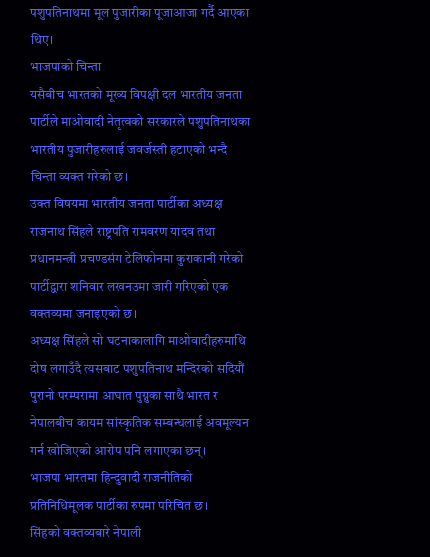पशुपतिनाथमा मूल पुजारीका पूजाआजा गर्दै आएका थिए।
भाजपाको चिन्ता
यसैबीच भारतको मूख्य विपक्षी दल भारतीय जनता पार्टीले माओवादी नेतृत्वको सरकारले पशुपतिनाथका भारतीय पुजारीहरुलाई जवर्जस्ती हटाएको भन्दै चिन्ता व्यक्त गरेको छ।
उक्त विषयमा भारतीय जनता पार्टीका अध्यक्ष राजनाथ सिंहले राष्ट्रपति रामवरण यादव तथा प्रधानमन्त्री प्रचण्डसंग टेलिफोनमा कुराकानी गरेको पार्टीद्वारा शनिवार लखनउमा जारी गरिएको एक वक्तव्यमा जनाइएको छ।
अध्यक्ष सिंहले सो घटनाकालागि माओवादीहरुमाथि दोष लगाउँदै त्यसबाट पशुपतिनाथ मन्दिरको सदियौं पुरानो परम्परामा आघात पुग्नुका साथै भारत र नेपालबीच कायम सांस्कृतिक सम्बन्धलाई अवमूल्यन गर्न खोजिएको आरोप पनि लगाएका छन्।
भाजपा भारतमा हिन्दुवादी राजनीतिको प्रतिनिधिमूलक पार्टीका रुपमा परिचित छ।
सिंहको वक्तव्यबारे नेपाली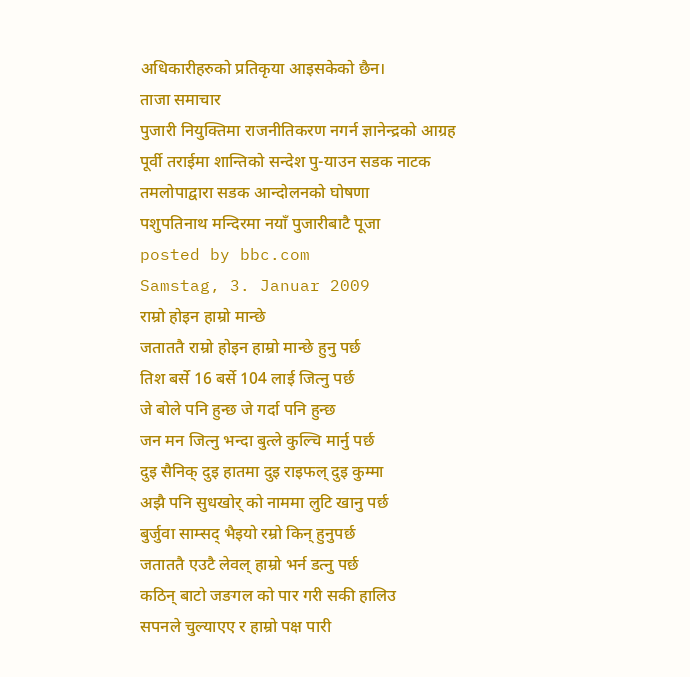अधिकारीहरुको प्रतिकृया आइसकेको छैन।
ताजा समाचार
पुजारी नियुक्तिमा राजनीतिकरण नगर्न ज्ञानेन्द्रको आग्रह
पूर्वी तराईमा शान्तिको सन्देश पु-याउन सडक नाटक
तमलोपाद्वारा सडक आन्दोलनको घोषणा
पशुपतिनाथ मन्दिरमा नयाँ पुजारीबाटै पूजा
posted by bbc.com
Samstag, 3. Januar 2009
राम्रो होइन हाम्रो मान्छे
जताततै राम्रो होइन हाम्रो मान्छे हुनु पर्छ
तिश बर्से 16 बर्से 104 लाई जित्नु पर्छ
जे बोले पनि हुन्छ जे गर्दा पनि हुन्छ
जन मन जित्नु भन्दा बुत्ले कुल्चि मार्नु पर्छ
दुइ सैनिक् दुइ हातमा दुइ राइफल् दुइ कुम्मा
अझै पनि सुधखोर् को नाममा लुटि खानु पर्छ
बुर्जुवा साम्सद् भैइयो रम्रो किन् हुनुपर्छ
जताततै एउटै लेवल् हाम्रो भर्न डत्नु पर्छ
कठिन् बाटो जङगल को पार गरी सकी हालिउ
सपनले चुल्याएए र हाम्रो पक्ष पारी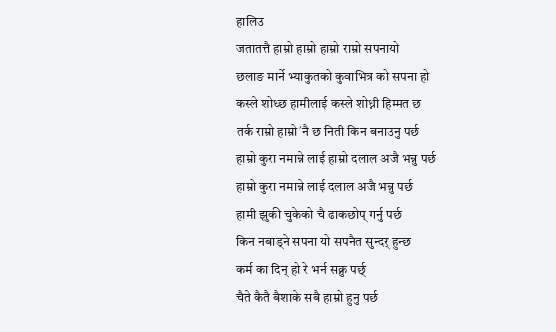हालिउ
जतातत्तै हाम्रो हाम्रो हाम्रो राम्रो सपनायो
छलाङ मार्ने भ्याकुतको कुवाभित्र को सपना हो
कस्ले शोध्छ हामीलाई कस्ले शोध्नी हिम्मत छ
तर्क राम्रो हाम्रो´नै छ निती किन बनाउनु पर्छ
हाम्रो कुरा नमान्ने लाई हाम्रो दलाल अजै भन्नु पर्छ
हाम्रो कुरा नमान्ने लाई दलाल अजै भन्नु पर्छ
हामी झुकी चुकेको चै ढाकछोप् गर्नु पर्छ
किन नबाड्ने सपना यो सपनैत सुन्दर् हुन्छ
कर्म का दिन् हो रे भर्न सक्नु पर्छ्
चैते कैतै बैशाके सबै हाम्रो हुनु पर्छ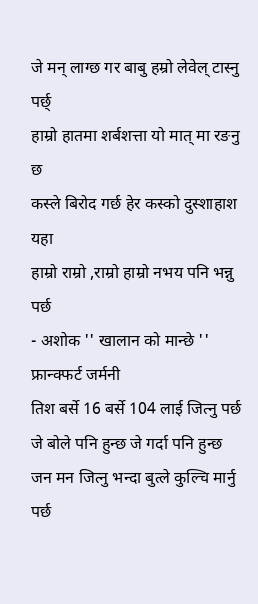जे मन् लाग्छ गर बाबु हम्रो लेवेल् टास्नु पर्छ्
हाम्रो हातमा शर्बशत्ता यो मात् मा रङनु छ
कस्ले बिरोद गर्छ हेर कस्को दुस्शाहाश यहा
हाम्रो राम्रो ,राम्रो हाम्रो नभय पनि भन्नु पर्छ
- अशोक '' खालान को मान्छे ''
फ्रान्क्फर्ट जर्मनी
तिश बर्से 16 बर्से 104 लाई जित्नु पर्छ
जे बोले पनि हुन्छ जे गर्दा पनि हुन्छ
जन मन जित्नु भन्दा बुत्ले कुल्चि मार्नु पर्छ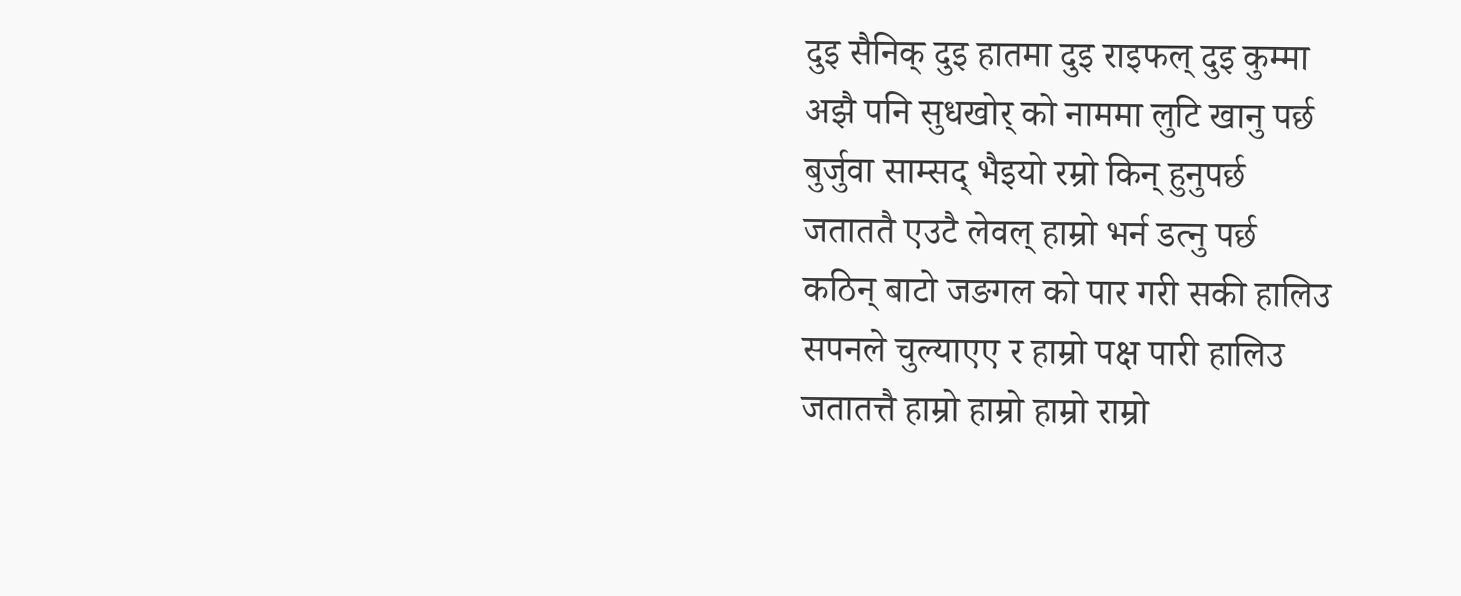दुइ सैनिक् दुइ हातमा दुइ राइफल् दुइ कुम्मा
अझै पनि सुधखोर् को नाममा लुटि खानु पर्छ
बुर्जुवा साम्सद् भैइयो रम्रो किन् हुनुपर्छ
जताततै एउटै लेवल् हाम्रो भर्न डत्नु पर्छ
कठिन् बाटो जङगल को पार गरी सकी हालिउ
सपनले चुल्याएए र हाम्रो पक्ष पारी हालिउ
जतातत्तै हाम्रो हाम्रो हाम्रो राम्रो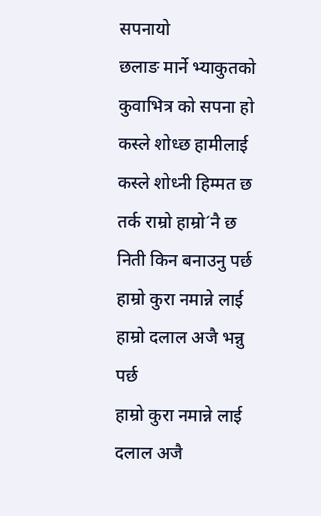सपनायो
छलाङ मार्ने भ्याकुतको कुवाभित्र को सपना हो
कस्ले शोध्छ हामीलाई कस्ले शोध्नी हिम्मत छ
तर्क राम्रो हाम्रो´नै छ निती किन बनाउनु पर्छ
हाम्रो कुरा नमान्ने लाई हाम्रो दलाल अजै भन्नु पर्छ
हाम्रो कुरा नमान्ने लाई दलाल अजै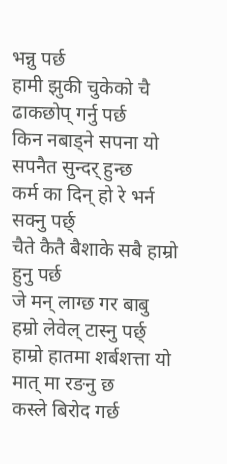भन्नु पर्छ
हामी झुकी चुकेको चै ढाकछोप् गर्नु पर्छ
किन नबाड्ने सपना यो सपनैत सुन्दर् हुन्छ
कर्म का दिन् हो रे भर्न सक्नु पर्छ्
चैते कैतै बैशाके सबै हाम्रो हुनु पर्छ
जे मन् लाग्छ गर बाबु हम्रो लेवेल् टास्नु पर्छ्
हाम्रो हातमा शर्बशत्ता यो मात् मा रङनु छ
कस्ले बिरोद गर्छ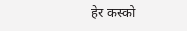हेर कस्को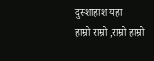दुस्शाहाश यहा
हाम्रो राम्रो ,राम्रो हाम्रो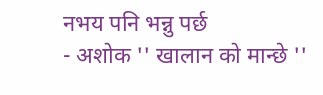नभय पनि भन्नु पर्छ
- अशोक '' खालान को मान्छे ''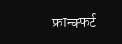फ्रान्क्फर्ट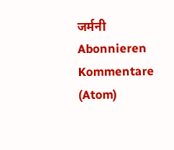जर्मनी
Abonnieren
Kommentare (Atom)